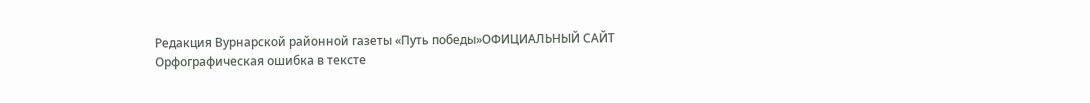Редакция Вурнарской районной газеты «Путь победы»ОФИЦИАЛЬНЫЙ САЙТ
Орфографическая ошибка в тексте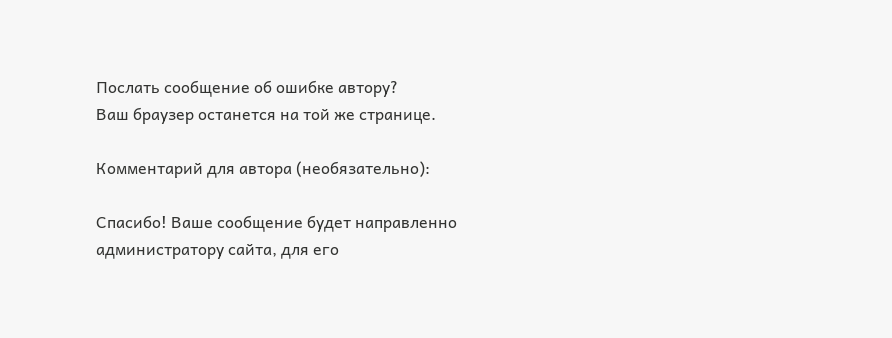Послать сообщение об ошибке автору?
Ваш браузер останется на той же странице.

Комментарий для автора (необязательно):

Спасибо! Ваше сообщение будет направленно администратору сайта, для его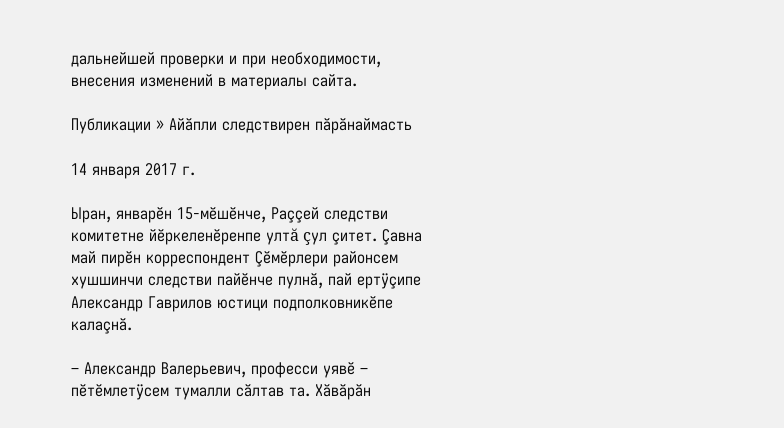дальнейшей проверки и при необходимости, внесения изменений в материалы сайта.

Публикации » Айăпли следствирен пăрăнаймасть

14 января 2017 г.

Ыран, январĕн 15-мĕшĕнче, Раççей следстви комитетне йĕркеленĕренпе ултă çул çитет. Çавна май пирĕн корреспондент Çĕмĕрлери районсем хушшинчи следстви пайĕнче пулнă, пай ертÿçипе Александр Гаврилов юстици подполковникĕпе калаçнă.

– Александр Валерьевич, професси уявĕ – пĕтĕмлетÿсем тумалли сăлтав та. Хăвăрăн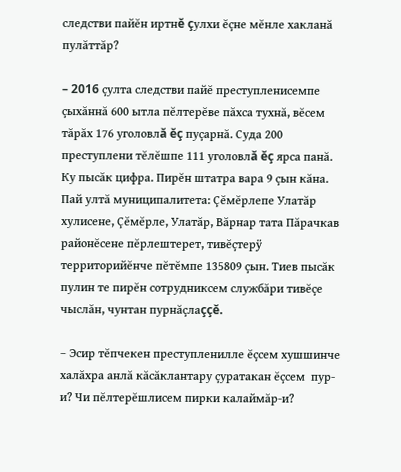следстви пайĕн иртнĕ çулхи ĕçне мĕнле хакланă пулăттăр?

– 2016 çулта следстви пайĕ преступленисемпе çыхăннă 600 ытла пĕлтерĕве пăхса тухнă, вĕсем тăрăх 176 уголовлă ĕç пуçарнă. Суда 200 преступлени тĕлĕшпе 111 уголовлă ĕç ярса панă. Ку пысăк цифра. Пирĕн штатра вара 9 çын кăна. Пай ултă муниципалитета: Çĕмĕрлепе Улатăр хулисене, Çĕмĕрле, Улатăр, Вăрнар тата Пăрачкав районĕсене пĕрлештерет, тивĕçтерÿ территорийĕнче пĕтĕмпе 135809 çын. Тиев пысăк пулин те пирĕн сотрудниксем службăри тивĕçе чыслăн, чунтан пурнăçлаççĕ.

– Эсир тĕпчекен преступленилле ĕçсем хушшинче халăхра анлă кăсăклантару çуратакан ĕçсем  пур-и? Чи пĕлтерĕшлисем пирки калаймăр-и?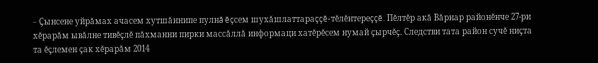– Çынсене уйрăмах ачасем хутшăннипе пулнă ĕçсем шухăшлаттараççĕ-тĕлĕнтереççĕ. Пĕлтĕр акă Вăрнар районĕнче 27-ри хĕрарăм ывăлне тивĕçлĕ пăхманни пирки массăллă информаци хатĕрĕсем нумай çырчĕç. Следстви тата район сучĕ ниçта та ĕçлемен çак хĕрарăм 2014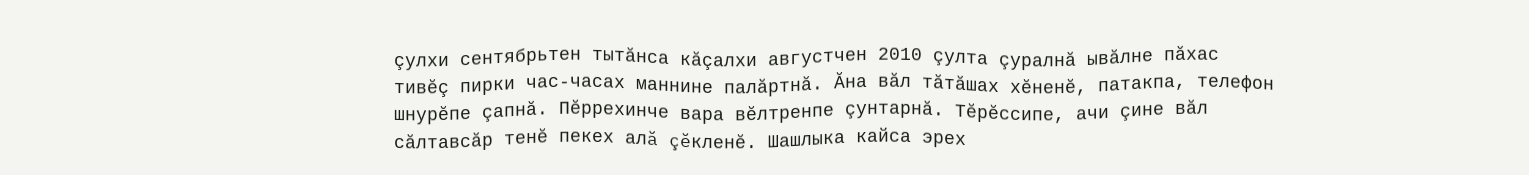çулхи сентябрьтен тытăнса кăçалхи августчен 2010 çулта çуралнă ывăлне пăхас тивĕç пирки час-часах маннине палăртнă. Ăна вăл тăтăшах хĕненĕ, патакпа, телефон шнурĕпе çапнă. Пĕррехинче вара вĕлтренпе çунтарнă. Тĕрĕссипе, ачи çине вăл сăлтавсăр тенĕ пекех алă çĕкленĕ. Шашлыка кайса эрех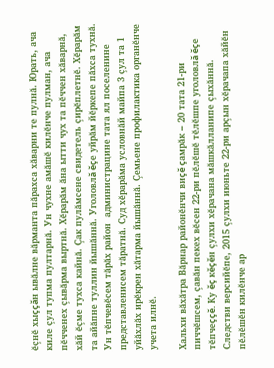ĕçнĕ хыççăн ывăлне вăрманта пăрахса хăварни те пулнă. Юрать, ача киле çул тупма пултарнă. Ун чухне амăшĕ килĕнче пулман, ача пĕчченех çывăрма выртнă. Хĕрарăм ăна ытти чух та пĕччен хăварнă, хăй ĕçме тухса кайнă. Çак пулăмсене свидетель çирĕплетнĕ. Хĕрарăм та айăпне туллин йышăннă. Уголовлă ĕçе уйрăм йĕркепе пăхса тухнă. Ун тĕпчевĕсем тăрăх район  администрацине тата ял поселенине представленисем тăратнă. Суд хĕрарăма условнăй майпа 3 çул та 1 уйăхлăх ирĕкрен хăтарма йышăннă. Çемьене профилактика органĕнче учета илнĕ.

Хальхи вăхăтра Вăрнар районĕнчи виçĕ çамрăк – 20 тата 21-ри пиччĕшсем, çавăн пекех вĕсен 22-ри пĕлĕшĕ тĕлĕшпе уголовлă ĕçе тĕпчеççĕ. Ку ĕç кĕçĕн çулхи хĕрачана мăшкăлланипе çыхăннă. Следстви версийĕпе, 2015 çулхи июньте 22-ри арçын хĕрачапа хăйĕн пĕлĕшĕн килĕнче ар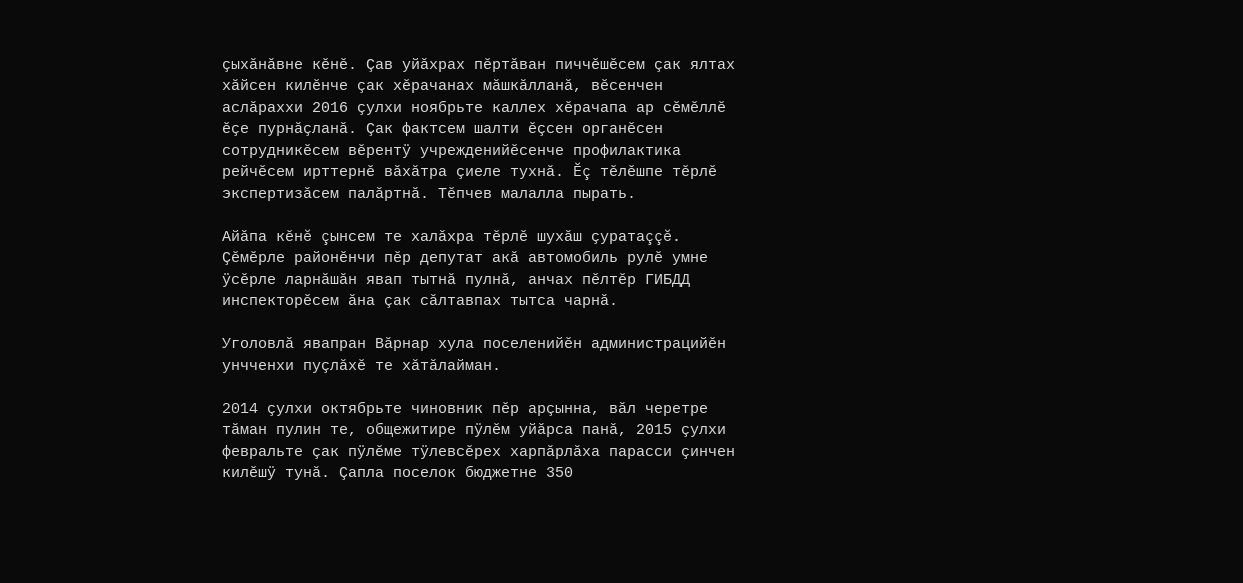çыхăнăвне кĕнĕ. Çав уйăхрах пĕртăван пиччĕшĕсем çак ялтах хăйсен килĕнче çак хĕрачанах мăшкăлланă, вĕсенчен аслăраххи 2016 çулхи ноябрьте каллех хĕрачапа ар сĕмĕллĕ ĕçе пурнăçланă. Çак фактсем шалти ĕçсен органĕсен сотрудникĕсем вĕрентÿ учрежденийĕсенче профилактика рейчĕсем ирттернĕ вăхăтра çиеле тухнă. Ĕç тĕлĕшпе тĕрлĕ экспертизăсем палăртнă. Тĕпчев малалла пырать.

Айăпа кĕнĕ çынсем те халăхра тĕрлĕ шухăш çуратаççĕ. Çĕмĕрле районĕнчи пĕр депутат акă автомобиль рулĕ умне ÿсĕрле ларнăшăн явап тытнă пулнă, анчах пĕлтĕр ГИБДД инспекторĕсем ăна çак сăлтавпах тытса чарнă.

Уголовлă явапран Вăрнар хула поселенийĕн администрацийĕн унчченхи пуçлăхĕ те хăтăлайман.

2014 çулхи октябрьте чиновник пĕр арçынна, вăл черетре тăман пулин те, общежитире пÿлĕм уйăрса панă, 2015 çулхи февральте çак пÿлĕме тÿлевсĕрех харпăрлăха парасси çинчен килĕшÿ тунă. Çапла поселок бюджетне 350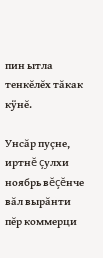пин ытла тенкĕлĕх тăкак кÿнĕ.

Унсăр пуçне, иртнĕ çулхи ноябрь вĕçĕнче вăл вырăнти пĕр коммерци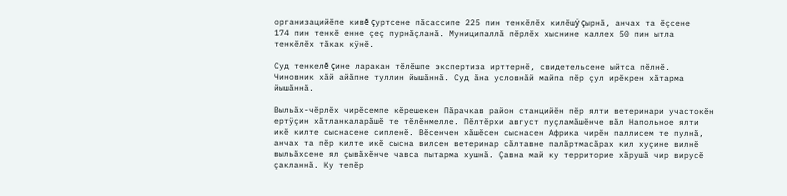организацийĕпе кивĕ çуртсене пăсассипе 225 пин тенкĕлĕх килĕшÿ çырнă, анчах та ĕçсене 174 пин тенкĕ енне çеç пурнăçланă. Муниципаллă пĕрлĕх хыснине каллех 50 пин ытла тенкĕлĕх тăкак кÿнĕ.

Суд тенкелĕ çине ларакан тĕлĕшпе экспертиза ирттернĕ, свидетельсене ыйтса пĕлнĕ. Чиновник хăй айăпне туллин йышăннă. Суд ăна условнăй майпа пĕр çул ирĕкрен хăтарма йышăннă.

Выльăх-чĕрлĕх чирĕсемпе кĕрешекен Пăрачкав район станцийĕн пĕр ялти ветеринари участокĕн ертÿçин хăтланкаларăшĕ те тĕлĕнмелле. Пĕлтĕрхи август пуçламăшĕнче вăл Напольное ялти икĕ килте сыснасене сипленĕ. Вĕсенчен хăшĕсен сыснасен Африка чирĕн паллисем те пулнă, анчах та пĕр килте икĕ сысна вилсен ветеринар сăлтавне палăртмасăрах кил хуçине вилнĕ выльăхсене ял çывăхĕнче чавса пытарма хушнă. Çавна май ку территорие хăрушă чир вирусĕ çакланнă. Ку тепĕр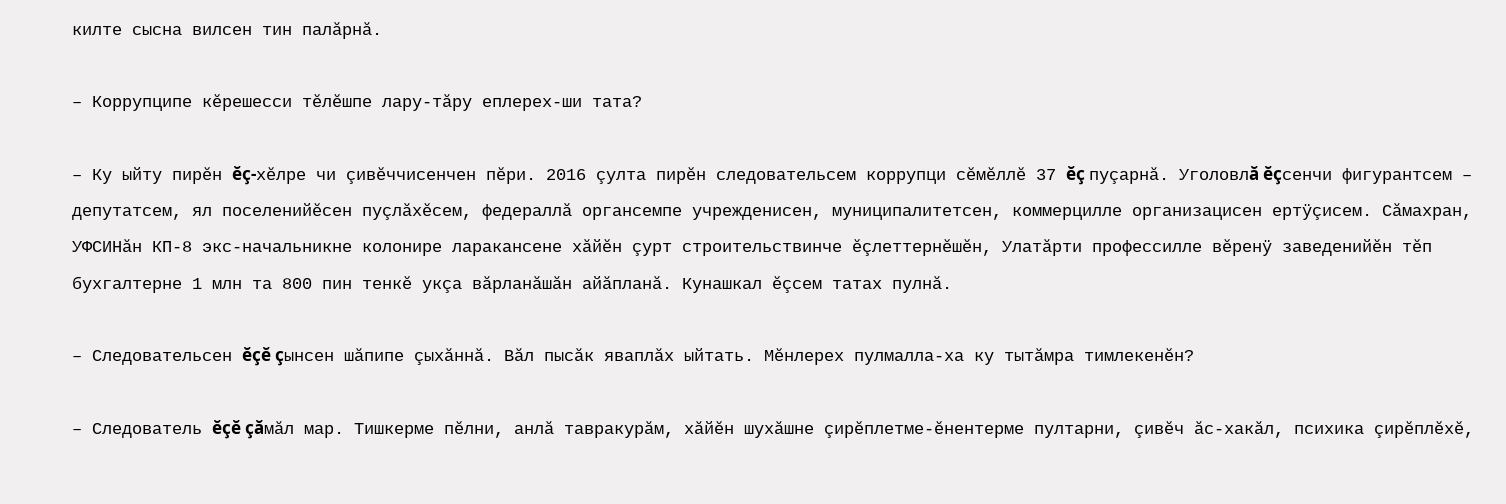килте сысна вилсен тин палăрнă.

– Коррупципе кĕрешесси тĕлĕшпе лару-тăру еплерех-ши тата?

– Ку ыйту пирĕн ĕç-хĕлре чи çивĕччисенчен пĕри. 2016 çулта пирĕн следовательсем коррупци сĕмĕллĕ 37 ĕç пуçарнă. Уголовлă ĕçсенчи фигурантсем – депутатсем, ял поселенийĕсен пуçлăхĕсем, федераллă органсемпе учрежденисен, муниципалитетсен, коммерцилле организацисен ертÿçисем. Сăмахран, УФСИНăн КП-8 экс-начальникне колонире ларакансене хăйĕн çурт строительствинче ĕçлеттернĕшĕн, Улатăрти профессилле вĕренÿ заведенийĕн тĕп бухгалтерне 1 млн та 800 пин тенкĕ укçа вăрланăшăн айăпланă. Кунашкал ĕçсем татах пулнă.

– Следовательсен ĕçĕ çынсен шăпипе çыхăннă. Вăл пысăк яваплăх ыйтать. Мĕнлерех пулмалла-ха ку тытăмра тимлекенĕн?

– Следователь ĕçĕ çăмăл мар. Тишкерме пĕлни, анлă тавракурăм, хăйĕн шухăшне çирĕплетме-ĕнентерме пултарни, çивĕч ăс-хакăл, психика çирĕплĕхĕ,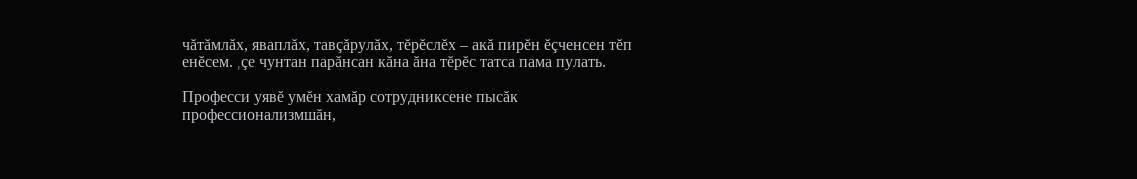чăтăмлăх, яваплăх, тавçăрулăх, тĕрĕслĕх – акă пирĕн ĕçченсен тĕп енĕсем. ,çе чунтан парăнсан кăна ăна тĕрĕс татса пама пулать.

Професси уявĕ умĕн хамăр сотрудниксене пысăк профессионализмшăн,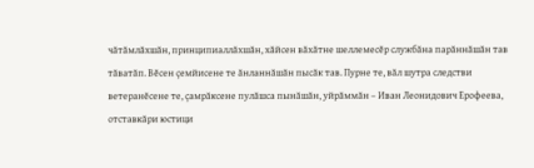чăтăмлăхшăн, принципиаллăхшăн, хăйсен вăхăтне шеллемесĕр службăна парăннăшăн тав тăватăп. Вĕсен çемйисене те ăнланнăшăн пысăк тав. Пурне те, вăл шутра следстви ветеранĕсене те, çамрăксене пулăшса пынăшăн, уйрăммăн – Иван Леонидович Ерофеева, отставкăри юстици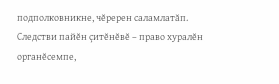подполковникне, чĕререн саламлатăп. Следстви пайĕн çитĕнĕвĕ – право хуралĕн органĕсемпе,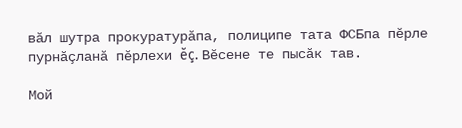вăл шутра прокуратурăпа, полиципе тата ФСБпа пĕрле пурнăçланă пĕрлехи ĕç. Вĕсене те пысăк тав.

Мой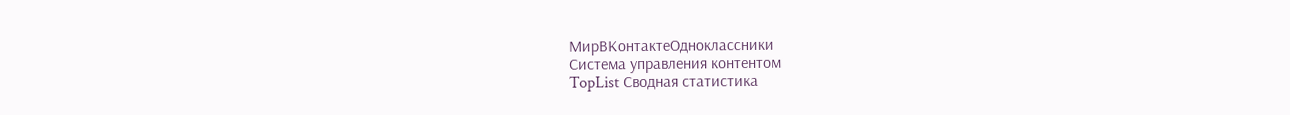МирВКонтактеОдноклассники
Система управления контентом
TopList Сводная статистика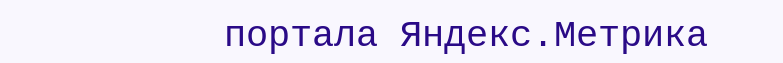портала Яндекс.Метрика